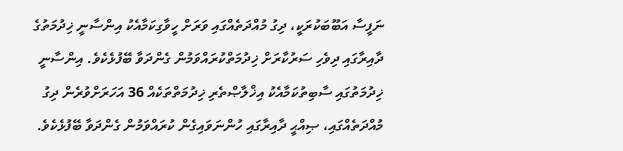ނަފީސާ އަބޫބަކުރަކީ، ދިގު މުއްދަތެއްގައި ވަރަށް ހީވާގިކަމާއެކު އިންސާނީ ޚިދުމަތުގެ ދާއިރާގައި ދިވެހި ސަރުކާރަށް ޚިދުމަތްކުރައްވަމުން ގެންދަވާ ބޭފުޅެކެވެ. އިންސާނީ ޚިދުމަތުގައި ސާބިތުކަމާއެކު އިޚްލާޞްތެރި ޚިދުމަތްތަކެއް 36 އަހަރަށްވުރެން ދިގު މުއްދަތެއްގައި، ޞިއްޙީ ދާއިރާގައި ހުންނަވައިގެން ކުރައްވަމުން ގެންދަވާ ބޭފުޅެކެވެ.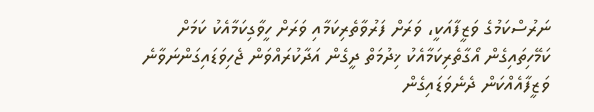ނަރުސްކަމުގެ ވަޒީފާއަކީ، ވަރަށް ފަރުވާތެރިކަމާއި ވަރަށް ހީވާގިކަމާއެކު ކަމަށް ކަމޭހިތައިގެން އޯގާތެރިކަމާއެކު ޚިދުމަތް ދީގެން އަދާކުރައްވަން ޖެހިވަޑައިގަންނަވާނެ ވަޒީފާއެއްކަން ދެނެވަޑައިގެން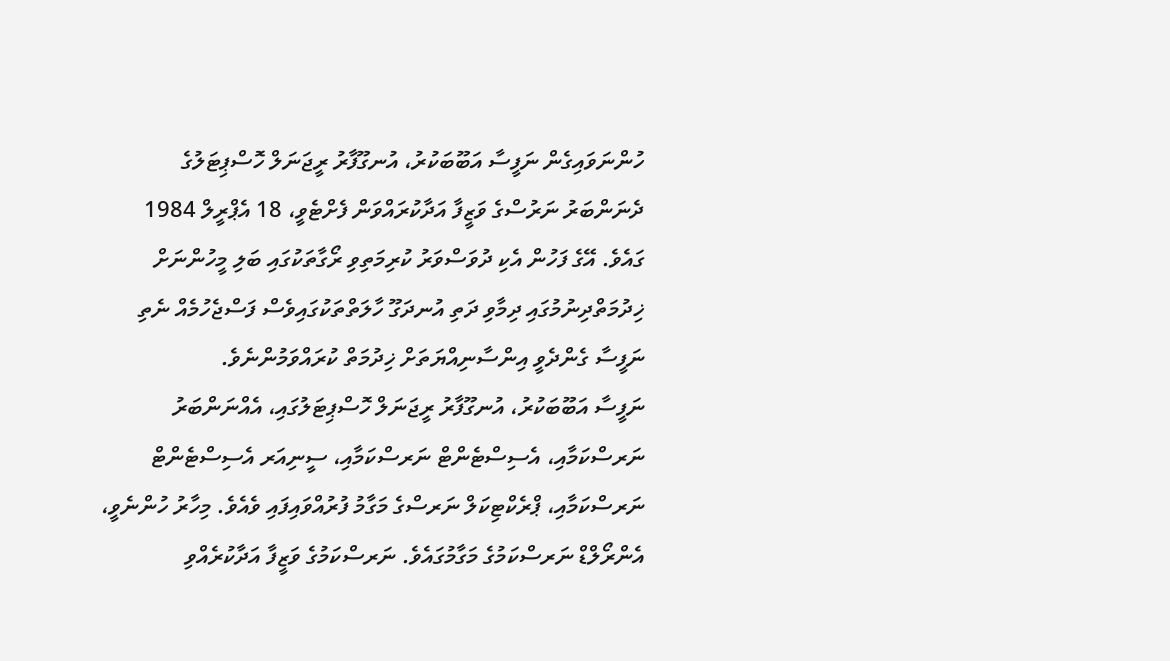ހުންނަވައިގެން ނަފީސާ އަބޫބަކުރު، އުނގޫފާރު ރީޖަނަލް ހޮސްޕިޓަލުގެ ދެނަންބަރު ނަރުސްގެ ވަޒީފާ އަދާކުރައްވަން ފެށްޓެވީ، 18 އެޕްރީލް 1984 ގައެވެ. އޭގެ ފަހުން އެކި ދުވަސްވަރު ކުރިމަތިވި ރޯގާތަކުގައި ބަލި މީހުންނަށް ޚިދުމަތްދިނުމުގައި ދިމާވި ދަތި އުނދަގޫ ހާލަތްތަކުގައިވެސް ފަސްޖެހުމެއް ނެތި ނަފީސާ ގެންދެވީ އިންސާނިއްޔަތަށް ޚިދުމަތް ކުރައްވަމުންނެވެ.
ނަފީސާ އަބޫބަކުރު، އުނގޫފާރު ރީޖަނަލް ހޮސްޕިޓަލުގައި، އެއްނަންބަރު ނަރސްކަމާއި، އެސިސްޓެންޓް ނަރސްކަމާއި، ސީނިއަރ އެސިސްޓެންޓް ނަރސްކަމާއި، ޕްރެކްޓިކަލް ނަރސްގެ މަގާމު ފުރުއްވައިފައި ވެއެވެ. މިހާރު ހުންނެވީ، އެންރޯލްޑް ނަރސްކަމުގެ މަގާމުގައެވެ. ނަރސްކަމުގެ ވަޒީފާ އަދާކުރެއްވި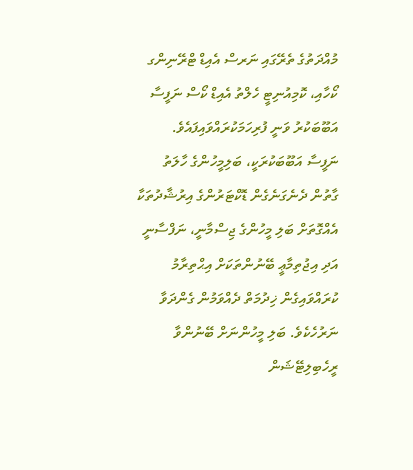މުއްދަތުގެ ތެރޭގައި ނަރސް އެއިޑް ޓްރޭނިންގ ކޯހާއި، ކޮމިއުނިޓީ ހެލްތު އެއިޑް ކޯސް ނަފީސާ އަބޫބަކުރު ވަނީ ފުރިހަމަކުރައްވައިފައެވެ.
ނަފީސާ އަބޫބަކުރަކީ، ބަލިމީހުންގެ ހާލަތު ގާތުން ދެނެގަނެގެން ޑޮކްޓަރުންގެ އިރުޝާދުތަކާ އެއްގޮތަށް ބަލި މީހުންގެ ޖިސްމާނީ، ނަފްސާނީ އަދި އިޖުތިމާޢީ ބޭނުންތަކަށް އިޙްތިރާމު ކުރައްވައިގެން ޚިދުމަތް ދެއްވަމުން ގެންދަވާ ނަރުހެކެވެ. ބަލި މީހުންނަށް ބޭނުންވާ ރީހެބިލިޓޭޝަން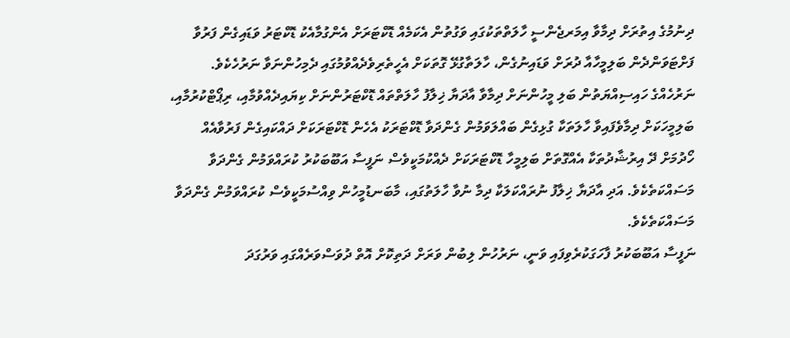ދިނުމުގެ އިތުރަށް ދިމާވާ އިމަރޖެންސީ ހާލަތްތަކުގައި ވަގުތުން އެކަމެއް ޑޮކްޓަރަށް އެންގުމާއެކު ޑޮކްޓަރު ވަޑައިގެން ފަރުވާ ފަށްޓަވަންދެން ބަލިމީހާއާ ދުރަށް ވަޑައިނުގެން، ހާލަތާގުޅޭ ގޮތަކަށް އެހީތެރިވެދެއްވުމުގައި ދެމިހުންނަވާ ނަރުހެކެވެ.
ނަރުހެއްގެ ހައިސިއްޔަތުން ބަލި މީހުންނަށް ދިމާވާ އާދަޔާ ޚިލާފު ހާލަތްތައް ޑޮކްޓަރުންނަށް ކިޔައިދެއްވުމާއި، ރިޕޯޓްކުރުމާއި، ބަލިމީހަކަށް ދިމާވެފައިވާ ހާލަތަކާ ގުޅިގެން ބައްލަވަމުން ގެންދަވާ ޑޮކްޓަރަކު އެހެން ޑޮކްޓަރަކަށް ދައްކައިގެން ފަރުވާއެއް ހޯދުމަށް ދޭ އިރުޝާދުތަކާ އެއްގޮތަށް ބަލިމީހާ ޑޮކްޓަރަކަށް ދެއްކުމަކީވެސް ނަފީސާ އަބޫބަކުރު ކުރައްވަމުން ގެންދަވާ މަސައްކަތެކެވެ. އަދި އާދަޔާ ޚިލާފު ނުރައްކަލަކާ ދިމާ ނުވާ ހާލަތުގައި، މާބަނޑުމީހުން ވިއްސުމަކީވެސް ކުރައްވަމުން ގެންދަވާ މަސައްކަތެކެވެ.
ނަފީސާ އަބޫބަކުރު ފާހަގަކުރެވިފައި ވަނީ، ނަރުހުން ލިބުން ވަރަށް ދަތިކޮށް އޮތް ދުވަސްވަރެއްގައި ވަރުގަދަ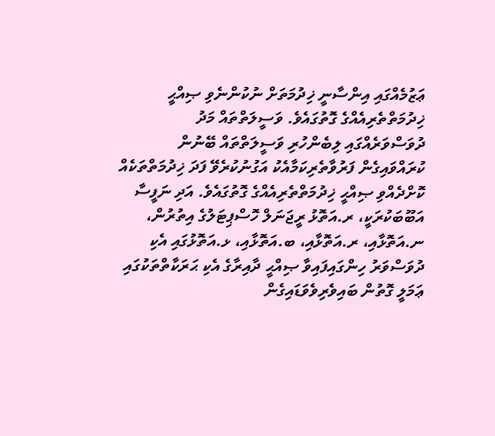ޢަޒުމެއްގައި އިންސާނީ ޚިދުމަތަށް ނުކުންނެވި ޞިއްޙީ ޚިދުމަތްތެރިއެއްގެ ގޮތުގައެވެ. ވަސީލަތްތައް މަދު ދުވަސްވަރެއްގައި ލިބެންހުރި ވަސީލަތްތައް ބޭނުން ކުރައްވައިގެން ފަރުވާތެރިކަމާއެކު އަގުނުކުރެވޭ ފަދަ ޚިދުމަތްތަކެއް ކޮށްދެއްވި ޞިއްޙީ ޚިދުމަތްތެރިއެއްގެ ގޮތުގައެވެ. އަދި ނަފީސާ އަބޫބަކުރަކީ، ރ.އަތޮޅު ރީޖަނަލް ހޮސްޕިޓަލުގެ އިތުރުން، ނ.އަތޮޅާއި، ރ.އަތޮޅާއި، ބ.އަތޮޅާއި، ޅ.އަތޮޅުގައި އެކި ދުވަސްވަރު ހިންގައިފައިވާ ޞިއްޙީ ދާއިރާގެ އެކި ޙަރަކާތްތަކުގައި ޢަމަލީ ގޮތުން ބައިވެރިވެވަޑައިގެން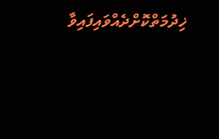ޚިދުމަތްކޮށްދެއްވައިފައިވާ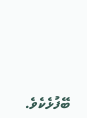ބޭފުޅެކެވެ.